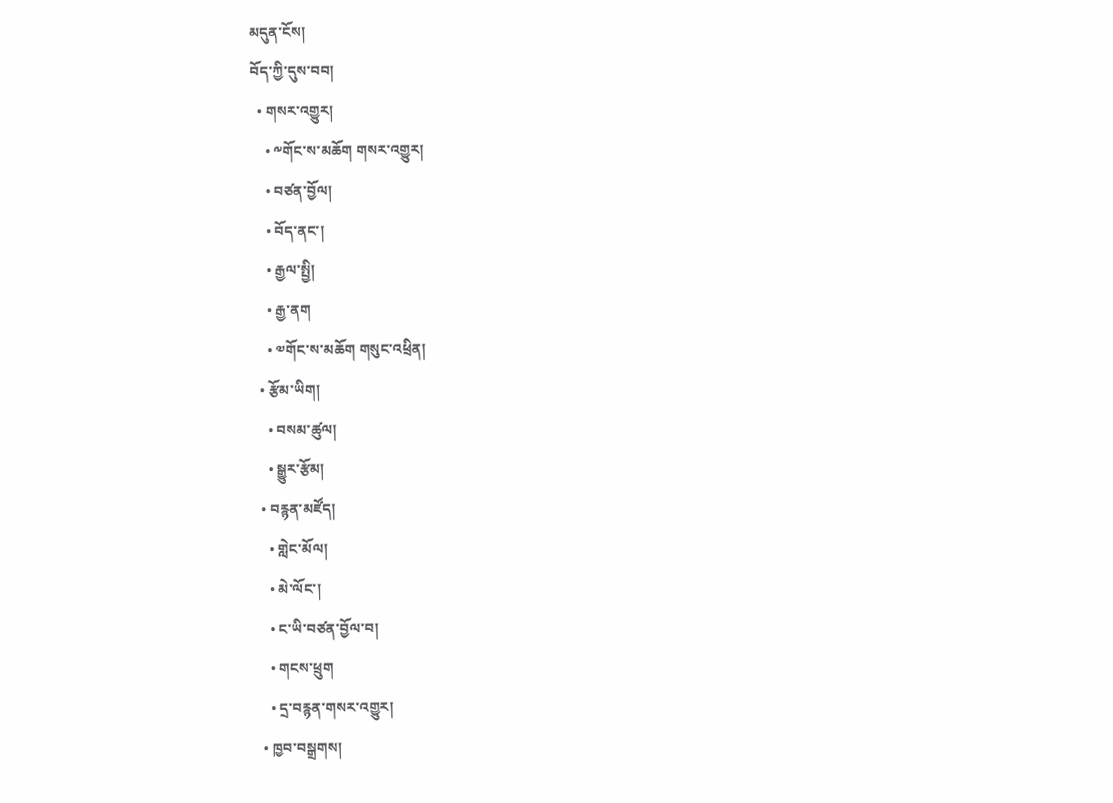མདུན་ངོས།
བོད་ཀྱི་དུས་བབ།
  • གསར་འགྱུར།
    • ༸གོང་ས་མཆོག གསར་འགྱུར།
    • བཙན་བྱོལ།
    • བོད་ནང་།
    • རྒྱལ་སྤྱི།
    • རྒྱ་ནག
    • ༧གོང་ས་མཆོག གསུང་འཕྲིན།
  • རྩོམ་ཡིག།
    • བསམ་ཚུལ།
    • སྒྱུར་རྩོམ།
  • བརྙན་མཛོད།
    • གླེང་མོལ།
    • མེ་ལོང་།
    • ང་ཡི་བཙན་བྱོལ་བ།
    • གངས་ཕྲུག
    • དྲ་བརྙན་གསར་འགྱུར།
  • ཁྱབ་བསྒྲགས།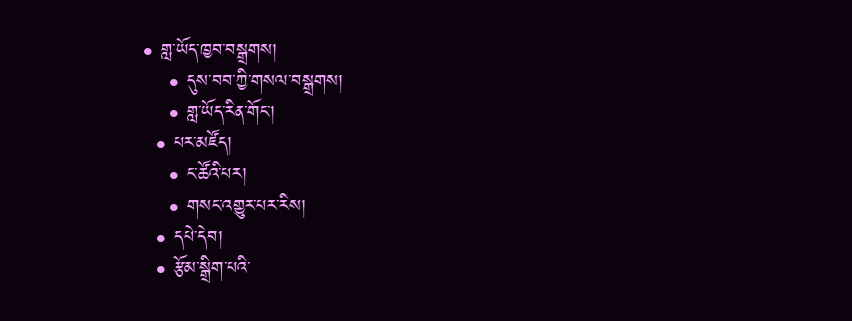• གླ་ཡོད་ཁྱབ་བསྒྲགས།
    • དུས་བབ་ཀྱི་གསལ་བསྒྲགས།
    • གླ་ཡོད་རིན་གོང་།
  • པར་མཛོད།
    • ང་ཚོའི་པར།
    • གསང་འགྱུར་པར་རིས།
  • དཔེ་དེབ།
  • རྩོམ་སྒྲིག་པའི་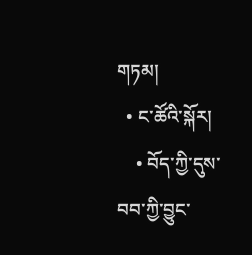གཏམ།
  • ང་ཚོའི་སྐོར།
    • བོད་ཀྱི་དུས་བབ་ཀྱི་བྱུང་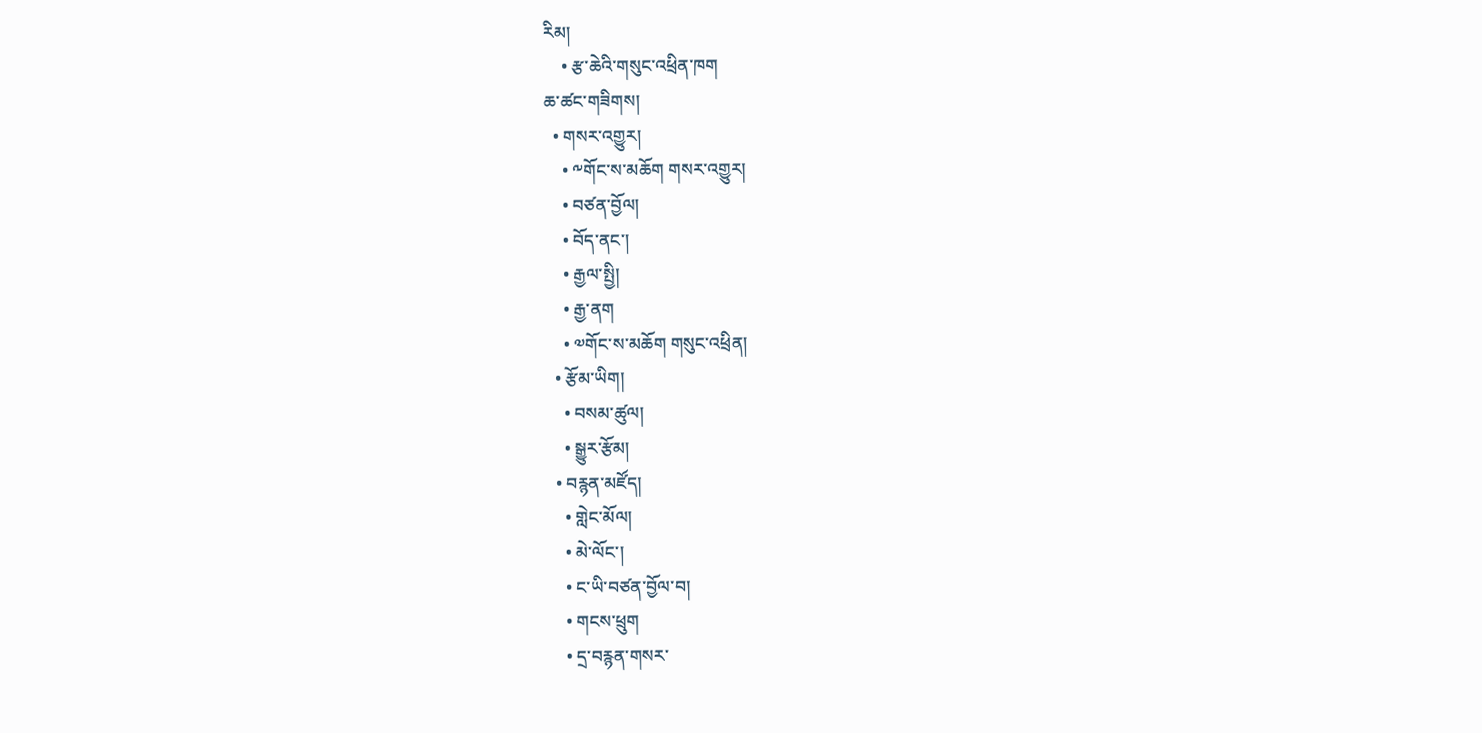རིམ།
    • རྩ་ཆེའི་གསུང་འཕྲིན་ཁག
ཆ་ཚང་གཟིགས།
  • གསར་འགྱུར།
    • ༸གོང་ས་མཆོག གསར་འགྱུར།
    • བཙན་བྱོལ།
    • བོད་ནང་།
    • རྒྱལ་སྤྱི།
    • རྒྱ་ནག
    • ༧གོང་ས་མཆོག གསུང་འཕྲིན།
  • རྩོམ་ཡིག།
    • བསམ་ཚུལ།
    • སྒྱུར་རྩོམ།
  • བརྙན་མཛོད།
    • གླེང་མོལ།
    • མེ་ལོང་།
    • ང་ཡི་བཙན་བྱོལ་བ།
    • གངས་ཕྲུག
    • དྲ་བརྙན་གསར་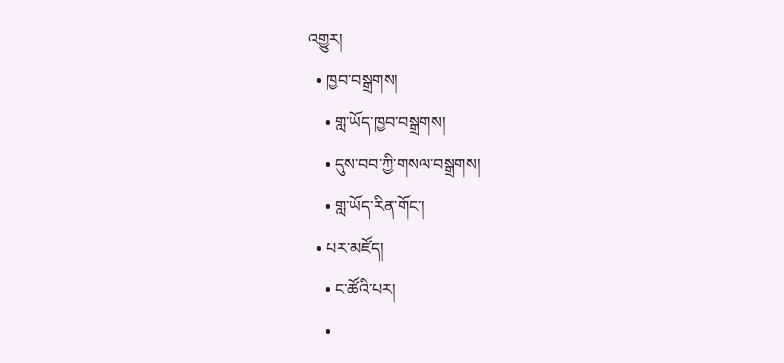འགྱུར།
  • ཁྱབ་བསྒྲགས།
    • གླ་ཡོད་ཁྱབ་བསྒྲགས།
    • དུས་བབ་ཀྱི་གསལ་བསྒྲགས།
    • གླ་ཡོད་རིན་གོང་།
  • པར་མཛོད།
    • ང་ཚོའི་པར།
    •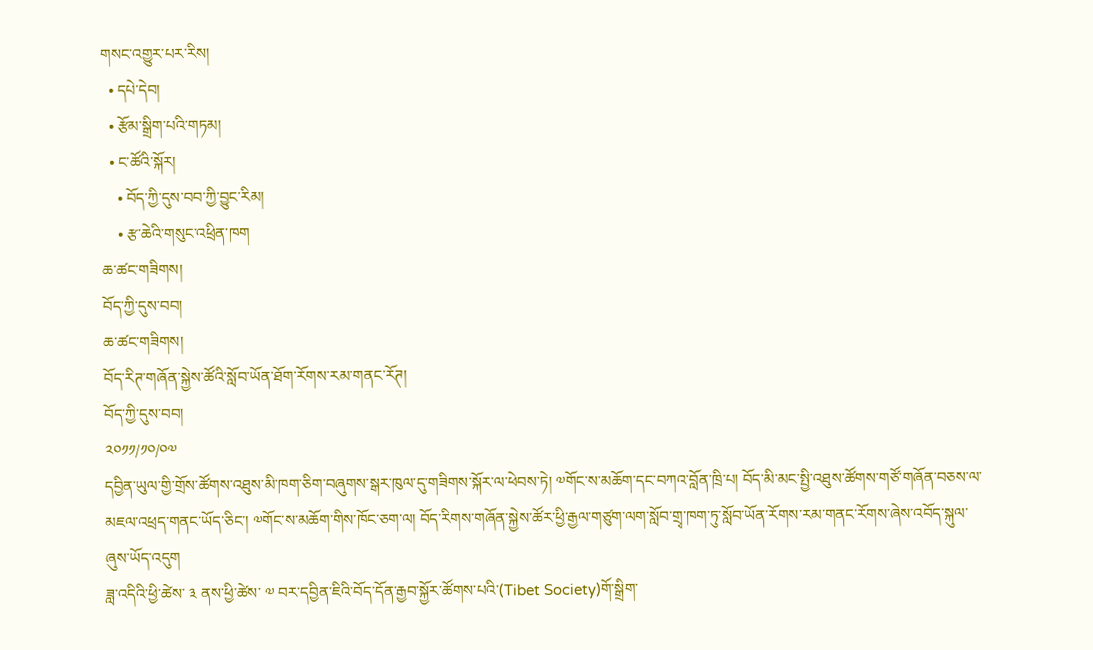གསང་འགྱུར་པར་རིས།
  • དཔེ་དེབ།
  • རྩོམ་སྒྲིག་པའི་གཏམ།
  • ང་ཚོའི་སྐོར།
    • བོད་ཀྱི་དུས་བབ་ཀྱི་བྱུང་རིམ།
    • རྩ་ཆེའི་གསུང་འཕྲིན་ཁག
ཆ་ཚང་གཟིགས།
བོད་ཀྱི་དུས་བབ།
ཆ་ཚང་གཟིགས།
བོད་རིཊ་གཞོན་སྐྱེས་ཚོའི་སློབ་ཡོན་ཐོག་རོགས་རམ་གནང་རོཊ།
བོད་ཀྱི་དུས་བབ།
༢༠༡༡/༡༠/༠༧
དབྱིན་ཡུལ་གྱི་གྲོས་ཚོགས་འཐུས་མི་ཁག་ཅིག་བཞུགས་སྒར་ཁུལ་དུ་གཟིགས་སྐོར་ལ་ཕེབས་ཏེ། ༧གོང་ས་མཆོག་དང་བཀའ་བློན་ཁྲི་པ། བོད་མི་མང་སྤྱི་འཐུས་ཚོགས་གཙོ་གཞོན་བཅས་ལ་མཇལ་འཕྲད་གནང་ཡོད་ཅིང་། ༧གོང་ས་མཆོག་གིས་ཁོང་ཅག་ལ། བོད་རིགས་གཞོན་སྐྱེས་ཚོར་ཕྱི་རྒྱལ་གཙུག་ལག་སློབ་གྲྭ་ཁག་ཏུ་སློབ་ཡོན་རོགས་རམ་གནང་རོགས་ཞེས་འབོད་སྐུལ་ཞུས་ཡོད་འདུག
ཟླ་འདིའི་ཕྱི་ཚེས་ ༣ ནས་ཕྱི་ཚེས་ ༧ བར་དབྱིན་ཇིའི་བོད་དོན་རྒྱབ་སྐྱོར་ཚོགས་པའི་(Tibet Society)གོ་སྒྲིག་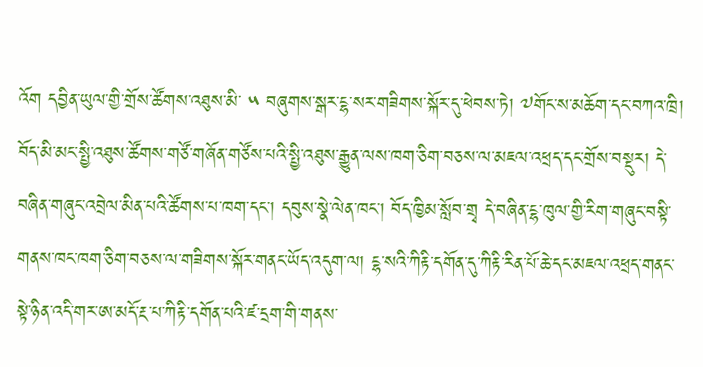འོག དབྱིན་ཡུལ་གྱི་གྲོས་ཚོགས་འཐུས་མི་ ༥ བཞུགས་སྒར་ངྷ་སར་གཟིགས་སྐོར་དུ་ཕེབས་ཏེ། ༧གོང་ས་མཆོག་དང་བཀའ་ཁྲི། བོད་མི་མང་སྤྱི་འཐུས་ཚོགས་གཙོ་གཞོན་གཙོས་པའི་སྤྱི་འཐུས་རྒྱུན་ལས་ཁག་ཅིག་བཅས་ལ་མཇལ་འཕྲད་དང་གྲོས་བསྡུར། དེ་བཞིན་གཞུང་འབྲེལ་མིན་པའི་ཚོགས་པ་ཁག་དང་། དབུས་སྣེ་ལེན་ཁང་། བོད་ཁྱིམ་སློབ་གྲྭ དེ་བཞིན་ངྷ་ཁུལ་གྱི་རིག་གཞུང་བསྟི་གནས་ཁང་ཁག་ཅིག་བཅས་ལ་གཟིགས་སྐོར་གནང་ཡོད་འདུག་ལ། ངྷ་སའི་ཀིརྟི་དགོན་དུ་ཀིརྟི་རིན་པོ་ཆེ་དང་མཇལ་འཕྲད་གནང་སྟེ་ཉིན་འདི་གར་ཨ་མདོ་རྔ་པ་ཀིརྟི་དགོན་པའི་ཛ་དྲག་གི་གནས་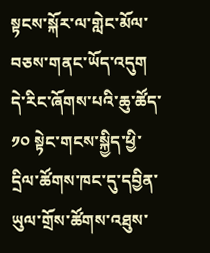སྟངས་སྐོར་ལ་གླེང་མོལ་བཅས་གནང་ཡོད་འདུག
དེ་རིང་ཞོགས་པའི་ཆུ་ཚོད་ ༡༠ སྟེང་གངས་སྐྱིད་ཕྱི་དྲིལ་ཚོགས་ཁང་དུ་དབྱིན་ཡུལ་གྲོས་ཚོགས་འཐུས་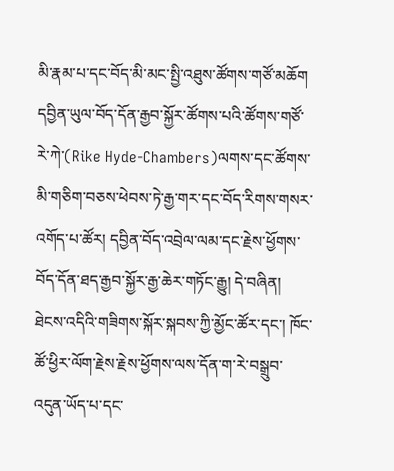མི་རྣམ་པ་དང་བོད་མི་མང་སྤྱི་འཐུས་ཚོགས་གཙོ་མཆོག དབྱིན་ཡུལ་བོད་དོན་རྒྱབ་སྐྱོར་ཚོགས་པའི་ཚོགས་གཙོ་རེ་ཀེ་(Rike Hyde-Chambers)ལགས་དང་ཚོགས་མི་གཅིག་བཅས་ཕེབས་ཏེ་རྒྱ་གར་དང་བོད་རིགས་གསར་འགོད་པ་ཚོར། དབྱིན་བོད་འབྲེལ་ལམ་དང་རྗེས་ཕྱོགས་བོད་དོན་ཐད་རྒྱབ་སྐྱོར་རྒྱ་ཆེར་གཏོང་རྒྱུ། དེ་བཞིན། ཐེངས་འདིའི་གཟིགས་སྐོར་སྐབས་ཀྱི་མྱོང་ཚོར་དང་། ཁོང་ཚོ་ཕྱིར་ལོག་རྗེས་རྗེས་ཕྱོགས་ལས་དོན་ག་རེ་བསྒྲུབ་འདུན་ཡོད་པ་དང་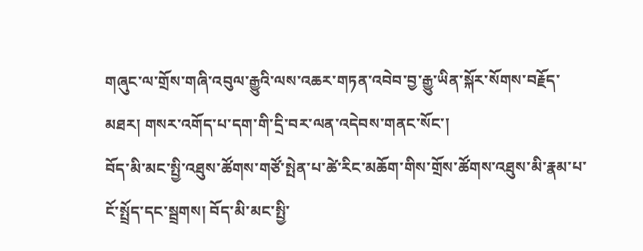གཞུང་ལ་གྲོས་གཞི་འབུལ་རྒྱུའི་ལས་འཆར་གཏན་འབེབ་བྱ་རྒྱུ་ཡིན་སྐོར་སོགས་བརྗོད་མཐར། གསར་འགོད་པ་དག་གི་དྲི་བར་ལན་འདེབས་གནང་སོང་།
བོད་མི་མང་སྤྱི་འཐུས་ཚོགས་གཙོ་སྤེན་པ་ཚེ་རིང་མཆོག་གིས་གྲོས་ཚོགས་འཐུས་མི་རྣམ་པ་ངོ་སྤྲོད་དང་སྦྲགས། བོད་མི་མང་སྤྱི་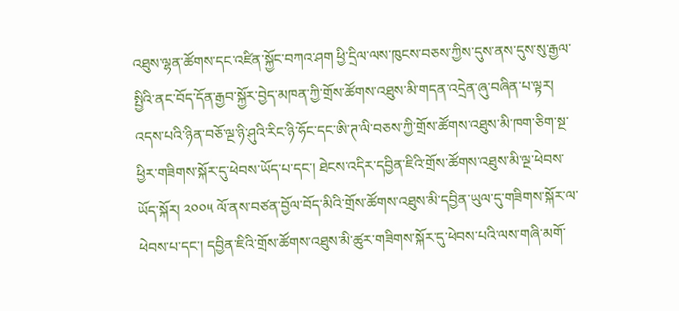འཐུས་ལྷན་ཚོགས་དང་འཛིན་སྐྱོང་བཀའ་ཤག ཕྱི་དྲིལ་ལས་ཁུངས་བཅས་ཀྱིས་དུས་ནས་དུས་སུ་རྒྱལ་སྤྱིའི་ནང་བོད་དོན་རྒྱབ་སྐྱོར་བྱེད་མཁན་ཀྱི་གྲོས་ཚོགས་འཐུས་མི་གདན་འདྲེན་ཞུ་བཞིན་པ་ལྟར། འདས་པའི་ཉིན་བཅོ་ལྔ་ཉི་ཤུའི་རིང་ཉི་ཧོང་དང་ཨི་ཊ་ལི་བཅས་ཀྱི་གྲོས་ཚོགས་འཐུས་མི་ཁག་ཅིག་སྔ་ཕྱིར་གཟིགས་སྐོར་དུ་ཕེབས་ཡོད་པ་དང་། ཐེངས་འདིར་དབྱིན་ཇིའི་གྲོས་ཚོགས་འཐུས་མི་ལྔ་ཕེབས་ཡོད་སྐོར། ༢༠༠༥ ལོ་ནས་བཙན་བྱོལ་བོད་མིའི་གྲོས་ཚོགས་འཐུས་མི་དབྱིན་ཡུལ་དུ་གཟིགས་སྐོར་ལ་ཕེབས་པ་དང་། དབྱིན་ཇིའི་གྲོས་ཚོགས་འཐུས་མི་ཚུར་གཟིགས་སྐོར་དུ་ཕེབས་པའི་ལས་གཞི་མགོ་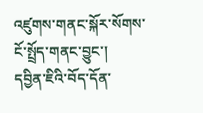འཛུགས་གནང་སྐོར་སོགས་ངོ་སྤྲོད་གནང་བྱུང་།
དབྱིན་ཇིའི་བོད་དོན་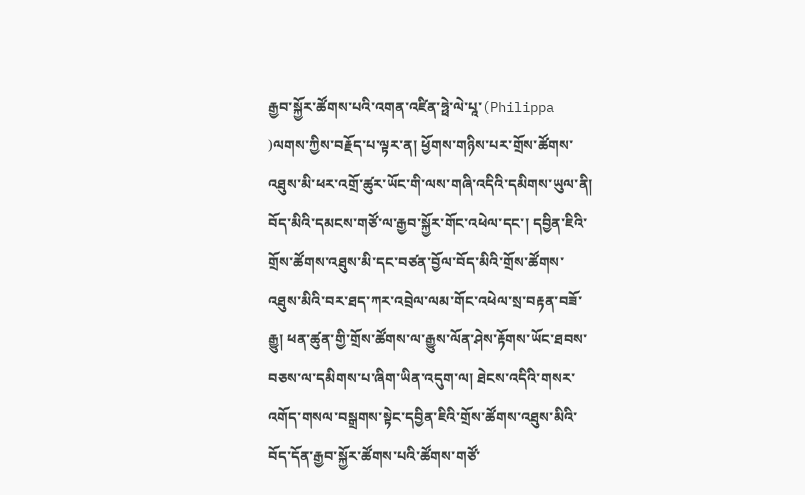རྒྱབ་སྐྱོར་ཚོགས་པའི་འགན་འཛིན་ཧྥེ་ལེ་པཱ་(Philippa )ལགས་ཀྱིས་བརྗོད་པ་ལྟར་ན། ཕྱོགས་གཉིས་པར་གྲོས་ཚོགས་འཐུས་མི་ཕར་འགྲོ་ཚུར་ཡོང་གི་ལས་གཞི་འདིའི་དམིགས་ཡུལ་ནི། བོད་མིའི་དམངས་གཙོ་ལ་རྒྱབ་སྐྱོར་གོང་འཕེལ་དང་། དབྱིན་ཇིའི་གྲོས་ཚོགས་འཐུས་མི་དང་བཙན་བྱོལ་བོད་མིའི་གྲོས་ཚོགས་འཐུས་མིའི་བར་ཐད་ཀར་འབྲེལ་ལམ་གོང་འཕེལ་སྲ་བརྟན་བཟོ་རྒྱུ། ཕན་ཚུན་གྱི་གྲོས་ཚོགས་ལ་རྒྱུས་ལོན་ཤེས་རྟོགས་ཡོང་ཐབས་བཅས་ལ་དམིགས་པ་ཞིག་ཡིན་འདུག་ལ། ཐེངས་འདིའི་གསར་འགོད་གསལ་བསྒྲགས་སྟེང་དབྱིན་ཇིའི་གྲོས་ཚོགས་འཐུས་མིའི་བོད་དོན་རྒྱབ་སྐྱོར་ཚོགས་པའི་ཚོགས་གཙོ་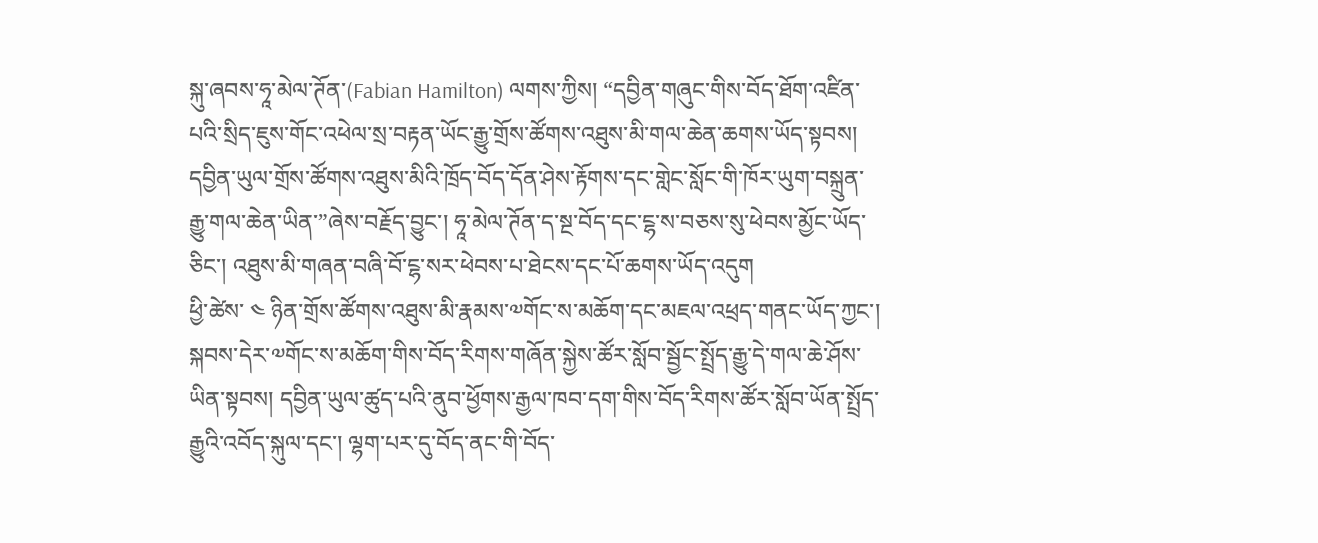སྐུ་ཞབས་ཧཱ་མེལ་ཊོན་(Fabian Hamilton) ལགས་ཀྱིས། “དབྱིན་གཞུང་གིས་བོད་ཐོག་འཛིན་པའི་སྲིད་ཇུས་གོང་འཕེལ་སྲ་བརྟན་ཡོང་རྒྱུ་གྲོས་ཚོགས་འཐུས་མི་གལ་ཆེན་ཆགས་ཡོད་སྟབས། དབྱིན་ཡུལ་གྲོས་ཚོགས་འཐུས་མིའི་ཁྲོད་བོད་དོན་ཤེས་རྟོགས་དང་གླེང་སློང་གི་ཁོར་ཡུག་བསྐྲུན་རྒྱུ་གལ་ཆེན་ཡིན་”ཞེས་བརྗོད་བྱུང་། ཧཱ་མེལ་ཊོན་ད་སྔ་བོད་དང་ངྷ་ས་བཅས་སུ་ཕེབས་མྱོང་ཡོད་ཅིང་། འཐུས་མི་གཞན་བཞི་བོ་ངྷ་སར་ཕེབས་པ་ཐེངས་དང་པོ་ཆགས་ཡོད་འདུག
ཕྱི་ཚེས་ ༤ ཉིན་གྲོས་ཚོགས་འཐུས་མི་རྣམས་༧གོང་ས་མཆོག་དང་མཇལ་འཕྲད་གནང་ཡོད་ཀྱང་། སྐབས་དེར་༧གོང་ས་མཆོག་གིས་བོད་རིགས་གཞོན་སྐྱེས་ཚོར་སློབ་སྦྱོང་སྤྲོད་རྒྱུ་དེ་གལ་ཆེ་ཤོས་ཡིན་སྟབས། དབྱིན་ཡུལ་ཚུད་པའི་ནུབ་ཕྱོགས་རྒྱལ་ཁབ་དག་གིས་བོད་རིགས་ཚོར་སློབ་ཡོན་སྤྲོད་རྒྱུའི་འབོད་སྐུལ་དང་། ལྷག་པར་དུ་བོད་ནང་གི་བོད་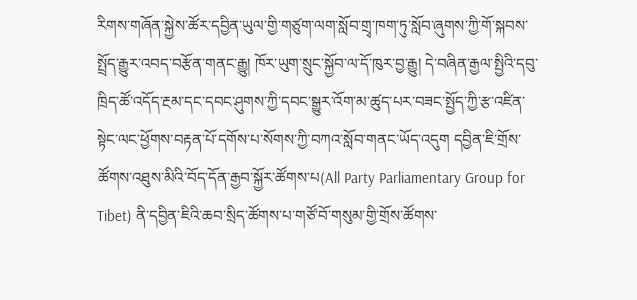རིགས་གཞོན་སྐྱེས་ཚོར་དབྱིན་ཡུལ་གྱི་གཙུག་ལག་སློབ་གྲྭ་ཁག་ཏུ་སློབ་ཞུགས་ཀྱི་གོ་སྐབས་སྤྲོད་རྒྱུར་འབད་བརྩོན་གནང་རྒྱུ། ཁོར་ཡུག་སྲུང་སྐྱོབ་ལ་དོ་ཁུར་བྱ་རྒྱུ། དེ་བཞིན་རྒྱལ་སྤྱིའི་དབུ་ཁྲིད་ཚོ་འདོད་རྔམ་དང་དབང་ཤུགས་ཀྱི་དབང་སྒྱུར་འོག་མ་ཚུད་པར་བཟང་སྤྱོད་ཀྱི་རྩ་འཛིན་སྟེང་ལང་ཕྱོགས་བརྟན་པོ་དགོས་པ་སོགས་ཀྱི་བཀའ་སློབ་གནང་ཡོད་འདུག དབྱིན་ཇི་གྲོས་ཚོགས་འཐུས་མིའི་བོད་དོན་རྒྱབ་སྐྱོར་ཚོགས་པ(All Party Parliamentary Group for Tibet) ནི་དབྱིན་ཇིའི་ཆབ་སྲིད་ཚོགས་པ་གཙོ་བོ་གསུམ་གྱི་གྲོས་ཚོགས་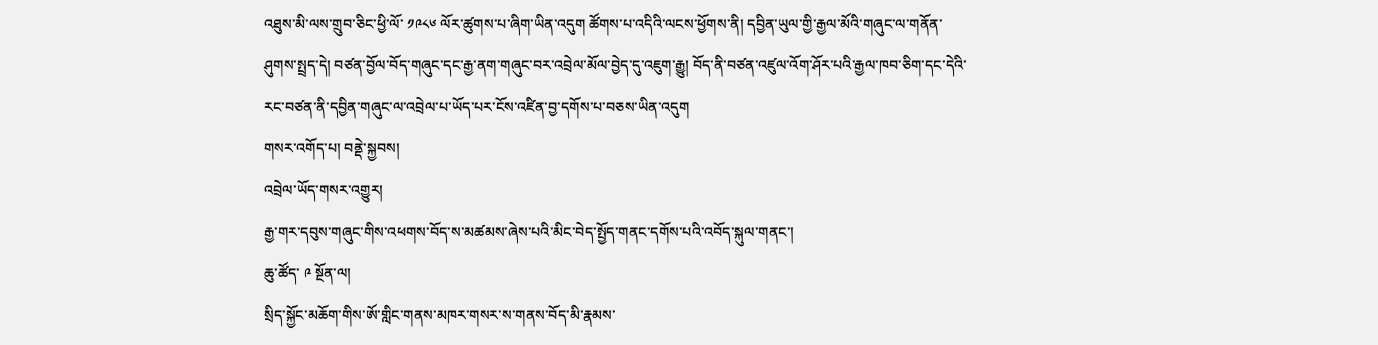འཐུས་མི་ལས་གྲུབ་ཅིང་ཕྱི་ལོ་ ༡༩༨༦ ལོར་ཚུགས་པ་ཞིག་ཡིན་འདུག ཚོགས་པ་འདིའི་ལངས་ཕྱོགས་ནི། དབྱིན་ཡུལ་གྱི་རྒྱལ་མོའི་གཞུང་ལ་གནོན་ཤུགས་སྤྲད་དེ། བཙན་བྱོལ་བོད་གཞུང་དང་རྒྱ་ནག་གཞུང་བར་འབྲེལ་མོལ་བྱེད་དུ་འཇུག་རྒྱུ། བོད་ནི་བཙན་འཛུལ་འོག་ཤོར་པའི་རྒྱལ་ཁབ་ཅིག་དང་དེའི་རང་བཙན་ནི་དབྱིན་གཞུང་ལ་འབྲེལ་པ་ཡོད་པར་ངོས་འཛིན་བྱ་དགོས་པ་བཅས་ཡིན་འདུག
གསར་འགོད་པ། བནྡེ་སྐྱབས།
འབྲེལ་ཡོད་གསར་འགྱུར།
རྒྱ་གར་དབུས་གཞུང་གིས་འཕགས་བོད་ས་མཚམས་ཞེས་པའི་མིང་བེད་སྤྱོད་གནང་དགོས་པའི་འབོད་སྐུལ་གནང་།
ཆུ་ཚོད་ ༩ སྔོན་ལ།
སྲིད་སྐྱོང་མཆོག་གིས་ཨོ་གླིང་གནས་མཁར་གསར་ས་གནས་བོད་མི་རྣམས་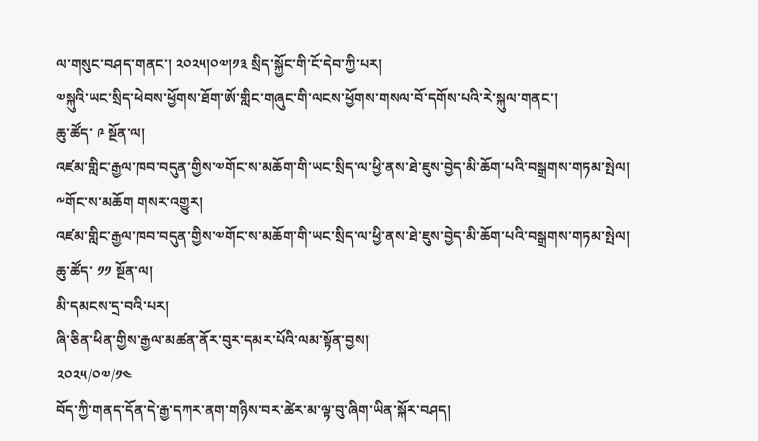ལ་གསུང་བཤད་གནང་། ༢༠༢༥།༠༧།༡༣ སྲིད་སྐྱོང་གི་ངོ་དེབ་ཀྱི་པར།
༧སྐུའི་ཡང་སྲིད་ཕེབས་ཕྱོགས་ཐོག་ཨོ་གླིང་གཞུང་གི་ལངས་ཕྱོགས་གསལ་བོ་དགོས་པའི་རེ་སྐུལ་གནང་།
ཆུ་ཚོད་ ༩ སྔོན་ལ།
འཛམ་གླིང་རྒྱལ་ཁབ་བདུན་གྱིས་༧གོང་ས་མཆོག་གི་ཡང་སྲིད་ལ་ཕྱི་ནས་ཐེ་ཇུས་བྱེད་མི་ཆོག་པའི་བསྒྲགས་གཏམ་སྤེལ།
༸གོང་ས་མཆོག གསར་འགྱུར།
འཛམ་གླིང་རྒྱལ་ཁབ་བདུན་གྱིས་༧གོང་ས་མཆོག་གི་ཡང་སྲིད་ལ་ཕྱི་ནས་ཐེ་ཇུས་བྱེད་མི་ཆོག་པའི་བསྒྲགས་གཏམ་སྤེལ།
ཆུ་ཚོད་ ༡༡ སྔོན་ལ།
མི་དམངས་དྲ་བའི་པར།
ཞི་ཅིན་ཕིན་གྱིས་རྒྱལ་མཚན་ནོར་བུར་དམར་པོའི་ལམ་སྟོན་བྱས།
༢༠༢༥/༠༧/༡༤
བོད་ཀྱི་གནད་དོན་དེ་རྒྱ་དཀར་ནག་གཉིས་བར་ཚེར་མ་ལྟ་བུ་ཞིག་ཡིན་སྐོར་བཤད།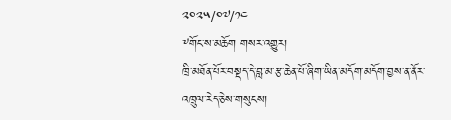༢༠༢༥/༠༧/༡༤
༸གོང་ས་མཆོག གསར་འགྱུར།
ཁྲི་མཐོན་པོར་བསྡད་དེ་བླ་མ་རྩ་ཆེན་པོ་ཞིག་ཡིན་མདོག་མདོག་བྱས་ན་ནོར་འཁྲུལ་རེད་ཅེས་གསུངས།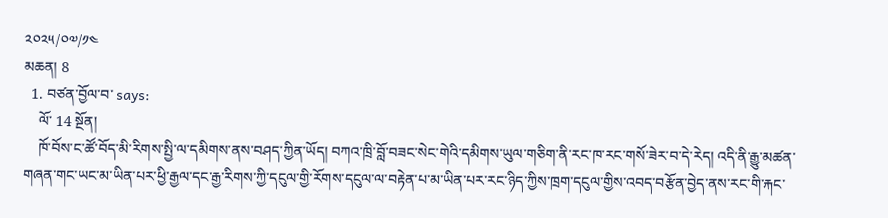༢༠༢༥/༠༧/༡༤
མཆན། 8
  1. བཙན་བྱོལ་བ་ says:
    ལོ་ 14 སྔོན།
    ཁོ་བོས་ང་ཚོ་བོད་མི་རིགས་སྤྱི་ལ་དམིགས་ནས་བཤད་ཀྱིན་ཡོད། བཀའ་ཁྲི་བློ་བཟང་སེང་གེའི་དམིགས་ཡུལ་གཅིག་ནི་རང་ཁ་རང་གསོ་ཟེར་བ་དེ་རེད། འདི་ནི་རྒྱུ་མཚན་གཞན་གང་ཡང་མ་ཡིན་པར་ཕྱི་རྒྱལ་དང་རྒྱ་རིགས་ཀྱི་དངུལ་གྱི་རོགས་དངུལ་ལ་བརྟེན་པ་མ་ཡིན་པར་རང་ཉིད་ཀྱིས་ཁྲག་དངུལ་གྱིས་འབད་བརྩོན་བྱེད་ནས་རང་གི་རྐང་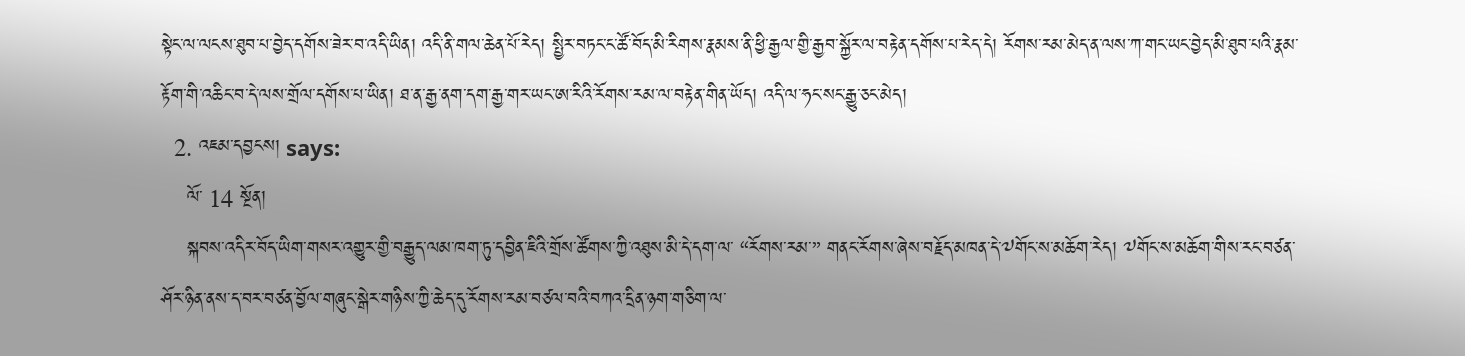སྟེང་ལ་ལངས་ཐུབ་པ་བྱེད་དགོས་ཟེར་བ་འདི་ཡིན། འདི་ནི་གལ་ཆེན་པོ་རེད། སྤྱིར་བཏང་ང་ཚོ་བོད་མི་རིགས་རྣམས་ནི་ཕྱི་རྒྱལ་གྱི་རྒྱབ་སྐྱོར་ལ་བརྟེན་དགོས་པ་རེད་དེ། རོགས་རམ་མེད་ན་ལས་ཀ་གང་ཡང་བྱེད་མི་ཐུབ་པའི་རྣམ་རྟོག་གི་འཆིང་བ་དེ་ལས་གྲོལ་དགོས་པ་ཡིན། ཐ་ན་རྒྱ་ནག་དག་རྒྱ་གར་ཡང་ཨ་རིའི་རོགས་རམ་ལ་བརྟེན་གིན་ཡོད། འདི་ལ་ཧང་སང་རྒྱུ་ཅང་མེད།
  2. འཇམ་དབྱངས། says:
    ལོ་ 14 སྔོན།
    སྐབས་འདིར་བོད་ཡིག་གསར་འགྱུར་གྱི་བརྒྱུད་ལམ་ཁག་ཏུ་དབྱིན་ཇིའི་གྲོས་ཚོགས་ཀྱི་འཐུས་མི་དེ་དག་ལ་ “རོགས་རམ་” གནང་རོགས་ཞེས་བརྗོད་མཁན་དེ་༧གོང་ས་མཆོག་རེད། ༧གོང་ས་མཆོག་གིས་རང་བཙན་ཤོར་ཉིན་ནས་ད་བར་བཙན་བྱོལ་གཞུང་སྒེར་གཉིས་ཀྱི་ཆེད་དུ་རོགས་རམ་བཙལ་བའི་བཀའ་དྲིན་ཉག་གཅིག་ལ་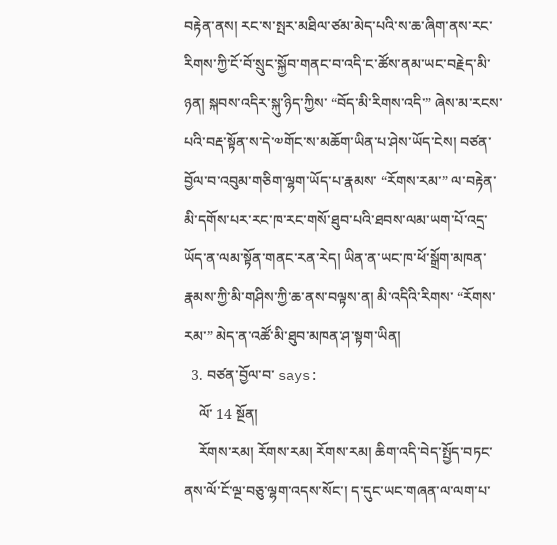བརྟེན་ནས། རང་ས་སྤར་མཐིལ་ཙམ་མེད་པའི་ས་ཆ་ཞིག་ནས་རང་རིགས་ཀྱི་ངོ་བོ་སྲུང་སྐྱོབ་གནང་བ་འདི་ང་ཚོས་ནམ་ཡང་བརྗེད་མི་ཉན། སྐབས་འདིར་སྐུ་ཉིད་ཀྱིས་ “བོད་མི་རིགས་འདི་” ཞེས་མ་རངས་པའི་བརྡ་སྟོན་ས་དེ་༧གོང་ས་མཆོག་ཡིན་པ་ཤེས་ཡོད་ངེས། བཙན་བྱོལ་བ་འབུམ་གཅིག་ལྷག་ཡོད་པ་རྣམས་ “རོགས་རམ་” ལ་བརྟེན་མི་དགོས་པར་རང་ཁ་རང་གསོ་ཐུབ་པའི་ཐབས་ལམ་ཡག་པོ་འདྲ་ཡོད་ན་ལམ་སྟོན་གནང་རན་རེད། ཡིན་ན་ཡང་ཁ་ཕོ་སྒྲོག་མཁན་རྣམས་ཀྱི་མི་གཤིས་ཀྱི་ཆ་ནས་བལྟས་ན། མི་འདིའི་རིགས་ “རོགས་རམ་” མེད་ན་འཚོ་མི་ཐུབ་མཁན་ཤ་སྟག་ཡིན།
  3. བཙན་བྱོལ་བ་ says:
    ལོ་ 14 སྔོན།
    རོགས་རམ། རོགས་རམ། རོགས་རམ། ཆིག་འདི་བེད་སྤྱོད་བཏང་ནས་ལོ་ངོ་ལྔ་བཅུ་ལྷག་འདས་སོང་། ད་དུང་ཡང་གཞན་ལ་ལག་པ་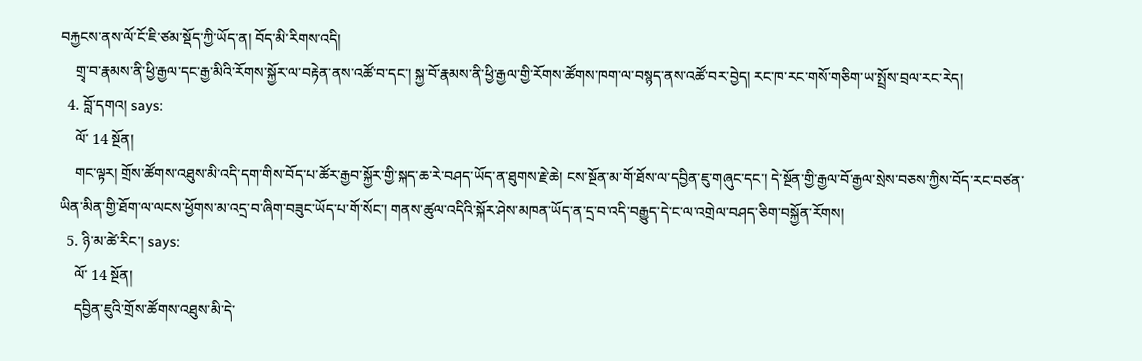བརྐྱངས་ནས་ལོ་ངོ་ཇི་ཙམ་སྡོད་ཀྱི་ཡོད་ན། བོད་མི་རིགས་འདི།
    གྲྭ་བ་རྣམས་ནི་ཕྱི་རྒྱལ་དང་རྒྱ་མིའི་རོགས་སྐྱོར་ལ་བརྟེན་ནས་འཚོ་བ་དང་། སྐྱ་བོ་རྣམས་ནི་ཕྱི་རྒྱལ་གྱི་རོགས་ཚོགས་ཁག་ལ་བསྙད་ནས་འཚོ་བར་བྱེད། རང་ཁ་རང་གསོ་གཅིག་ཡ་སྤྲོས་བྲལ་རང་རེད།
  4. བློ་དགའ། says:
    ལོ་ 14 སྔོན།
    གང་ལྟར། གྲོས་ཚོགས་འཐུས་མི་འདི་དག་གིས་བོད་པ་ཚོར་རྒྱབ་སྐྱོར་གྱི་སྐད་ཆ་རེ་བཤད་ཡོད་ན་ཐུགས་རྗེ་ཆེ། ངས་སྔོན་མ་གོ་ཐོས་ལ་དབྱིན་ཇུ་གཞུང་དང་། དེ་སྔོན་གྱི་རྒྱལ་བོ་རྒྱལ་སྲེས་བཅས་ཀྱིས་བོད་རང་བཙན་ཡིན་མིན་གྱི་ཐོག་ལ་ལངས་ཕྱོགས་མ་འདྲ་བ་ཞིག་བཟུང་ཡོད་པ་གོ་སོང་། གནས་ཚུལ་འདིའི་སྐོར་ཤེས་མཁན་ཡོད་ན་དྲ་བ་འདི་བརྒྱུད་དེ་ང་ལ་འགྲེལ་བཤད་ཅིག་བསྐྱོན་རོགས།
  5. ཉི་མ་ཚེ་རིང་། says:
    ལོ་ 14 སྔོན།
    དབྱིན་ཇུའི་གྲོས་ཚོགས་འཐུས་མི་དེ་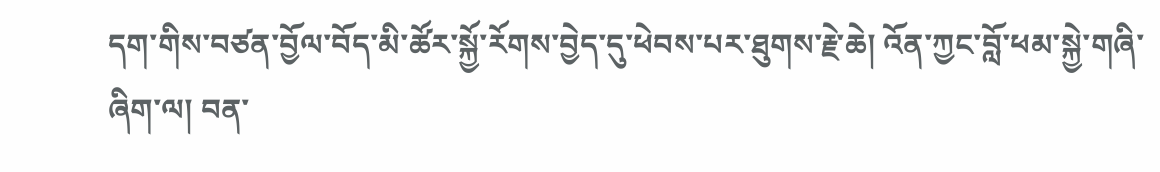དག་གིས་བཙན་བྱོལ་བོད་མི་ཚོར་སྐྱོ་རོགས་བྱེད་དུ་ཕེབས་པར་ཐུགས་རྗེ་ཆེ། འོན་ཀྱང་བློ་ཕམ་སྐྱེ་གཞི་ཞིག་ལ། བན་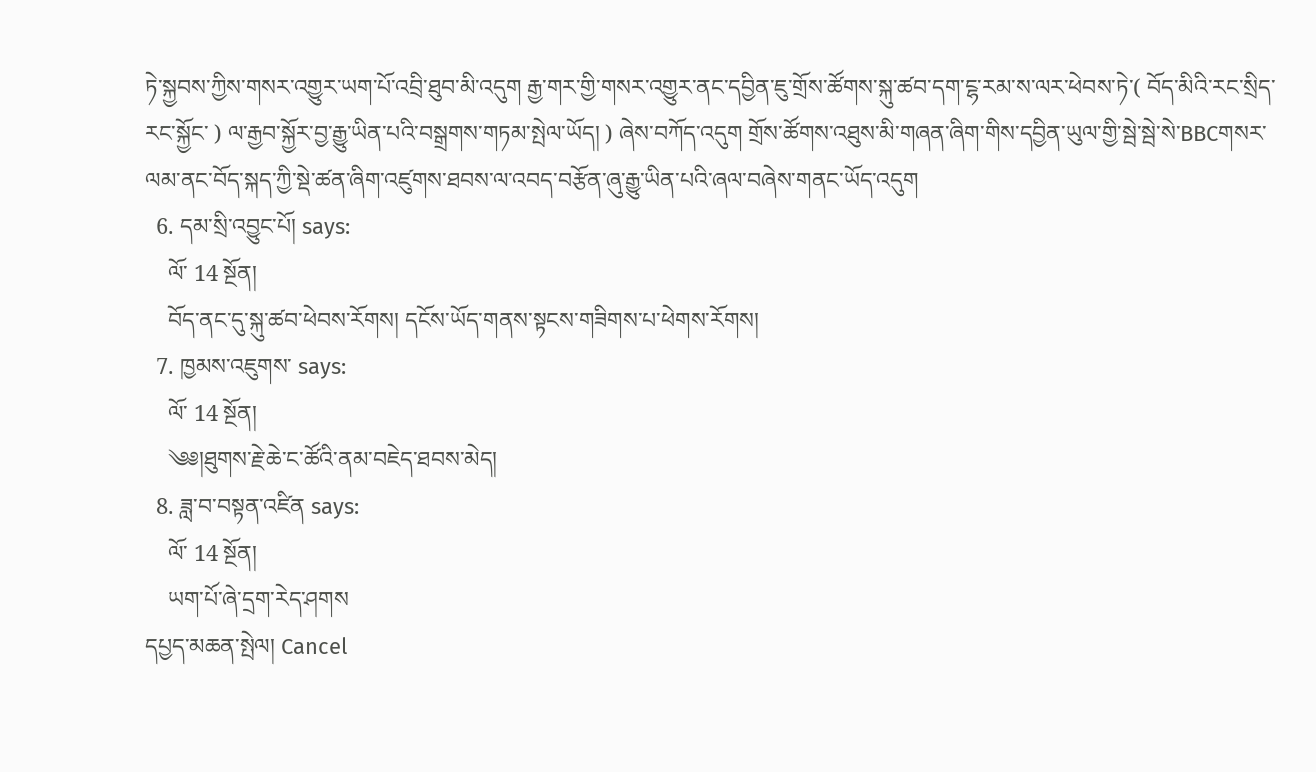ཏེ་སྐྱབས་ཀྱིས་གསར་འགྱུར་ཡག་པོ་འབྲི་ཐུབ་མི་འདུག རྒྱ་གར་གྱི་གསར་འགྱུར་ནང་དབྱིན་ཇུ་གྲོས་ཚོགས་སྐུ་ཚབ་དག་ངྷ་རམ་ས་ལར་ཕེབས་ཏེ་( བོད་མིའི་རང་སྲིད་རང་སྐྱོང་ ) ལ་རྒྱབ་སྐྱོར་བྱ་རྒྱུ་ཡིན་པའི་བསྒྲགས་གཏམ་སྤེལ་ཡོད། ) ཞེས་བཀོད་འདུག གྲོས་ཚོགས་འཐུས་མི་གཞན་ཞིག་གིས་དབྱིན་ཡུལ་གྱི་སྦེ་སྦེ་སེ་BBCགསར་ལམ་ནང་བོད་སྐད་ཀྱི་སྡེ་ཚན་ཞིག་འཛུགས་ཐབས་ལ་འབད་བརྩོན་ཞུ་རྒྱུ་ཡིན་པའི་ཞལ་བཞེས་གནང་ཡོད་འདུག
  6. དམ་སྲི་འབྱུང་པོ། says:
    ལོ་ 14 སྔོན།
    བོད་ནང་དུ་སྐུ་ཚབ་ཕེབས་རོགས། དངོས་ཡོད་གནས་སྟངས་གཟིགས་པ་ཕེགས་རོགས།
  7. ཁྱམས་འཇུགས་ says:
    ལོ་ 14 སྔོན།
    ༄༅།ཐུགས་རྗེ་ཆེ་ང་ཚོའི་ནམ་བཇེད་ཐབས་མེད།
  8. ཟླ་བ་བསྟན་འཛིན says:
    ལོ་ 14 སྔོན།
    ཡག་པོ་ཞེ་དྲག་རེད་ཤགས
དཔྱད་མཆན་སྤེལ། Cancel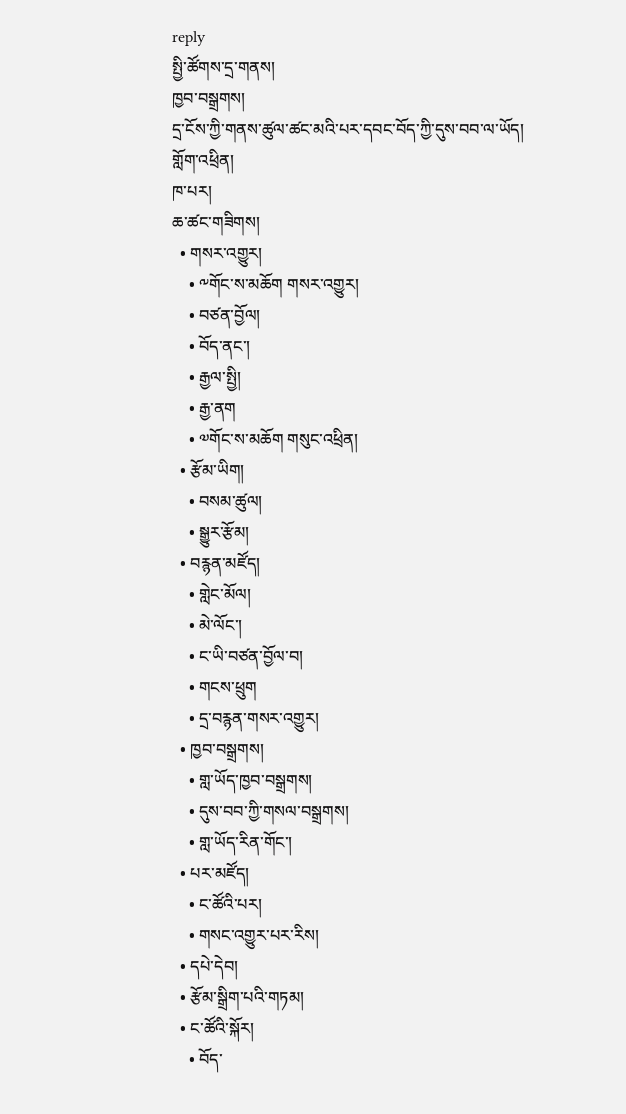reply
སྤྱི་ཚོགས་དྲ་གནས།
ཁྱབ་བསྒྲགས།
དྲ་ངོས་ཀྱི་གནས་ཚུལ་ཚང་མའི་པར་དབང་བོད་ཀྱི་དུས་བབ་ལ་ཡོད།
གློག་འཕྲིན།
ཁ་པར།
ཆ་ཚང་གཟིགས།
  • གསར་འགྱུར།
    • ༸གོང་ས་མཆོག གསར་འགྱུར།
    • བཙན་བྱོལ།
    • བོད་ནང་།
    • རྒྱལ་སྤྱི།
    • རྒྱ་ནག
    • ༧གོང་ས་མཆོག གསུང་འཕྲིན།
  • རྩོམ་ཡིག།
    • བསམ་ཚུལ།
    • སྒྱུར་རྩོམ།
  • བརྙན་མཛོད།
    • གླེང་མོལ།
    • མེ་ལོང་།
    • ང་ཡི་བཙན་བྱོལ་བ།
    • གངས་ཕྲུག
    • དྲ་བརྙན་གསར་འགྱུར།
  • ཁྱབ་བསྒྲགས།
    • གླ་ཡོད་ཁྱབ་བསྒྲགས།
    • དུས་བབ་ཀྱི་གསལ་བསྒྲགས།
    • གླ་ཡོད་རིན་གོང་།
  • པར་མཛོད།
    • ང་ཚོའི་པར།
    • གསང་འགྱུར་པར་རིས།
  • དཔེ་དེབ།
  • རྩོམ་སྒྲིག་པའི་གཏམ།
  • ང་ཚོའི་སྐོར།
    • བོད་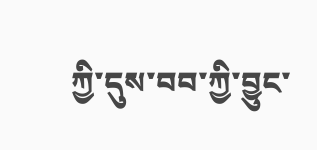ཀྱི་དུས་བབ་ཀྱི་བྱུང་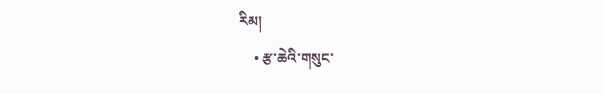རིམ།
    • རྩ་ཆེའི་གསུང་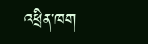འཕྲིན་ཁག